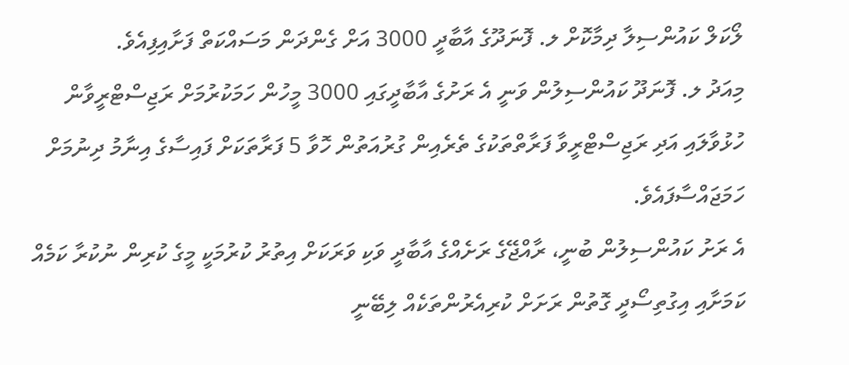ލޯކަލް ކައުންސިލާ ދިމާކޮށް ލ. ފޮނަދޫގެ އާބާދީ 3000 އަށް ގެންދަން މަސައްކަތް ފަށާއިފިއެވެ.
މިއަދު ލ. ފޮނަދޫ ކައުންސިލުން ވަނީ އެ ރަށުގެ އާބާދީގައި 3000 މީހުން ހަމަކުރުމަށް ރަޖިސްޓްރީވާން ހުޅުވާލައި އަދި ރަޖިސްޓްރީވާ ފަރާތްތަކުގެ ތެރެއިން ގުރުއަތުން ހޮވާ 5 ފަރާތަކަށް ފައިސާގެ އިނާމު ދިނުމަށް ހަމަޖައްސާފައެވެ.
އެ ރަށު ކައުންސިލުން ބުނީ، ރާއްޖޭގެ ރަށެއްގެ އާބާދީ ވަކި ވަރަކަށް އިތުރު ކުރުމަކީ މީގެ ކުރިން ނުކުރާ ކަމެއް ކަމަށާއި އިގުތިސޯދީ ގޮތުން ރަށަށް ކުރިއެރުންތަކެއް ލިބޭނީ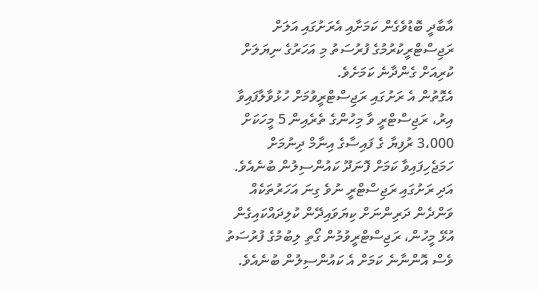އާބާދީ ބޮޑުވެގެން ކަމަށާއި އެރަށުގައި އަލަށް ރަޖިސްޓްރީކުރުމުގެ ފުރުސަތު މި އަހަރުގެ ނިޔަލަށް ކުރިއަށް ގެންދާނެ ކަމަށެވެ.
އެގޮތުން އެ ރަށުގައި ރަޖިސްޓްރީވުމަށް ހުޅުވާލާފައިވާ އިރު، ރަޖިސްޓްރީ ވާ މިހުންގެ ތެރެއިން 5 މީހަކަށް 3،000 ރުފިޔާ ގެ ފައިސާގެ އިނާމް ދިނުމަށް ހަމަޖެހިފައިވާ ކަމަށް ފޮނަދޫ ކައުންސިލުން ބުނެއެވެ. އަދި ރަށުގައި ރަޖިސްޓްރީ ނުވެ ގިނަ އަހަރުތަކެއް ވަންދެން ދަރިންނަށް ކިޔަވައިދޭން ކުލިދައްކައިގެން އުޅޭ މީހުން، ރަޖިސްޓްރީވުމުން ގޯތި ލިބުމުގެ ފުރުސަތު ވެސް އޮންނާނެ ކަމަށް އެ ކައުންސިލުން ބުނެއެވެ.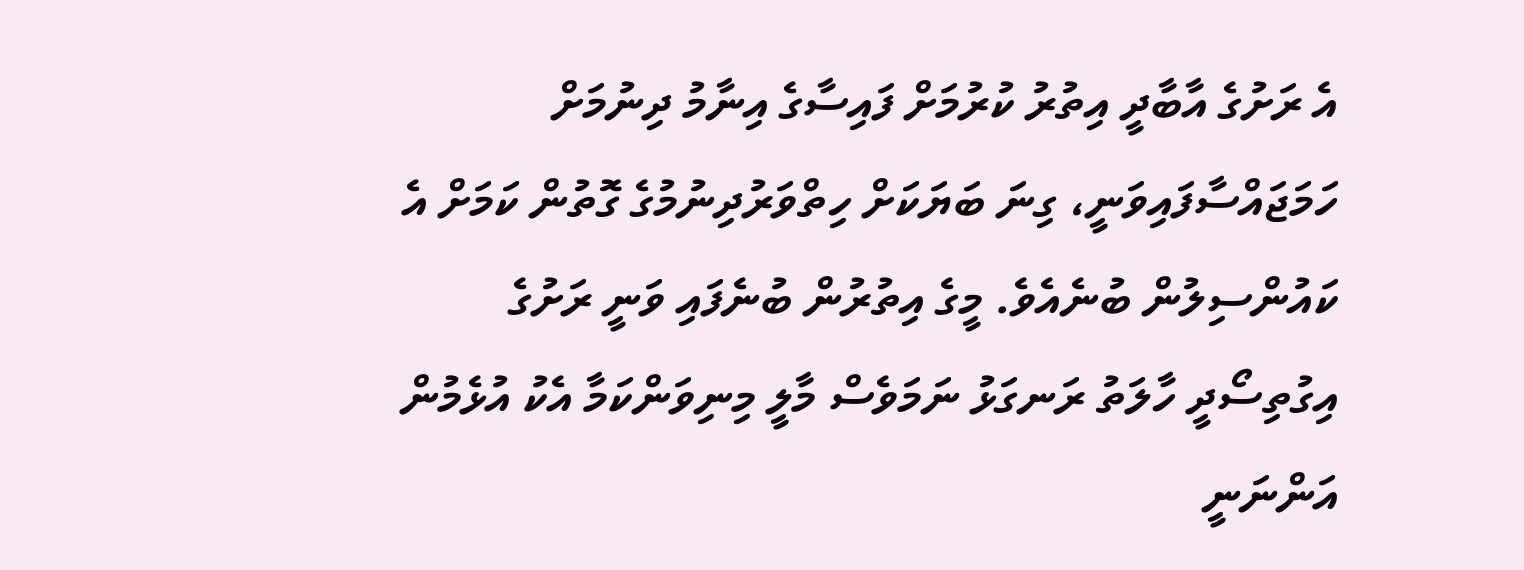އެ ރަށުގެ އާބާދީ އިތުރު ކުރުމަށް ފައިސާގެ އިނާމު ދިނުމަށް ހަމަޖައްސާފައިވަނީ، ގިނަ ބަޔަކަށް ހިތްވަރުދިނުމުގެ ގޮތުން ކަމަށް އެ ކައުންސިލުން ބުނެއެވެ. މީގެ އިތުރުން ބުނެފައި ވަނީ ރަށުގެ އިގުތިސޯދީ ހާލަތު ރަނގަޅު ނަމަވެސް މާލީ މިނިވަންކަމާ އެކު އުޅެމުން އަންނަނީ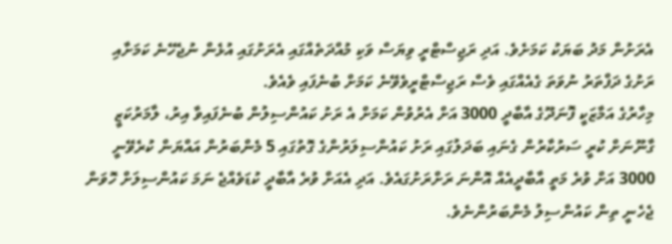އެރަށުން މަދު ބަޔަކު ކަމަށެވެ. އަދި ރަޖިސްޓްރީ ވިޔަސް ވަކި މުއްދަތެއްގައި އެރަށުގައި އުޅެން ނުޖެހޭނެ ކަމަށާއި ރަށުގެ ދަފްތަރު ނުވަތަ ގެއެއްގައި ވެސް ރަޖިސްޓްރީވެވޭނެ ކަމަށް ބުނެފައި ވެއެވެ.
މިހާރުގެ އަމާޒަކީ ފޮނަދޫގެ އާބާދީ 3000 އަށް އެރުވުން ކަމަށް އެ ރަށު ކައުންސިލުން ބުނެފައިވާ އިރު، ލާމަރުކަޒީ ގާނޫނަށް ކުރީ ސަރުކާރުން ގެނައި ބަދަލުގައި ރަށު ކައުންސިލަރުންގެ ގޮތުގައި 5 މެންބަރުން އައްޔަން ކުރެވޭނީ 3000 އަށް ވުރެ މަތީ އާބާދީއެއް އޮންނަ ރަށްރަށުގައެވެ. އަދި އެއަށް ވުރެ އާބާދީ ކުޑަވެއްޖެ ނަމަ ކައުންސިލަށް ހޮވަން ޖެހެނީ ތިން ކައުންސިލު މެންބަރުންނެވެ.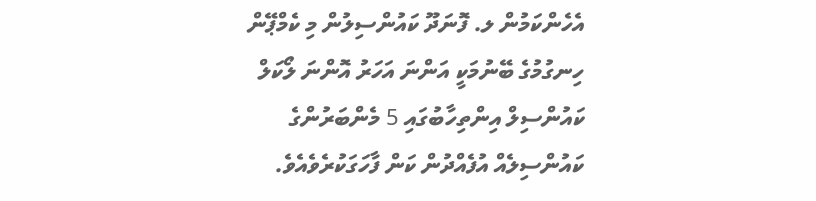އެހެންކަމުން ލ. ފޮނަދޫ ކައުންސިލުން މި ކެމްޕޭން ހިނގުމުގެ ބޭނުމަކީ އަންނަ އަހަރު އޮންނަ ލޯކަލް ކައުންސިލް އިންތިހާބުގައި 5 މެންބަރުންގެ ކައުންސިލެއް އުފެއްދުން ކަން ފާހަގަކުރެވެއެވެ.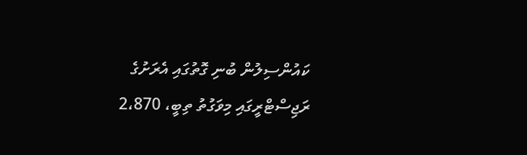ކައުންސިލުން ބުނި ގޮތުގައި އެރަށުގެ ރަޖިސްޓްރީގައި މިވަގުތު ތިބީ، 2،870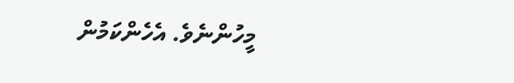މީހުންނެވެ. އެހެންކަމުން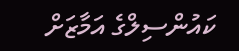ކައުންސިލްގެ އަމާޒަށް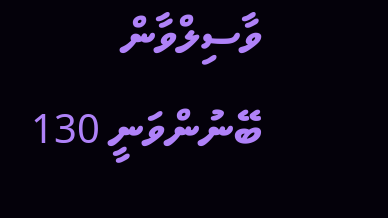ވާސިލްވާން ބޭނުންވަނީ 130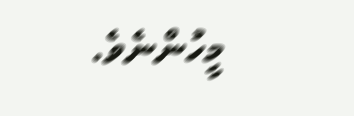މީހުންނެވެ.